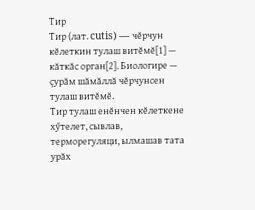Тир
Тир (лат. cutis) — чĕрчун кĕлеткин тулаш витĕмĕ[1] — кăткăс орган[2]. Биологире — çурăм шăмăллă чĕрчунсен тулаш витĕмĕ.
Тир тулаш енĕнчен кĕлеткене хӳтелет, сывлав, терморегуляци, ылмашав тата урăх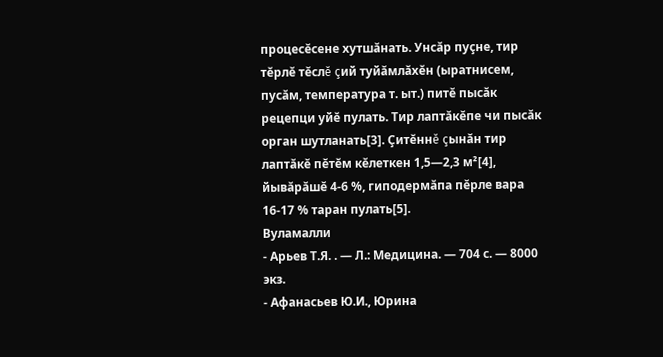процесĕсене хутшăнать. Унсăр пуçне, тир тĕрлĕ тĕслĕ çий туйăмлăхĕн (ыратнисем, пусăм, температура т. ыт.) питĕ пысăк рецепци уйĕ пулать. Тир лаптăкĕпе чи пысăк орган шутланать[3]. Çитĕннĕ çынăн тир лаптăкĕ пĕтĕм кĕлеткен 1,5—2,3 м²[4], йывăрăшĕ 4-6 %, гиподермăпа пĕрле вара 16-17 % таран пулать[5].
Вуламалли
- Арьев Т.Я. . — Л.: Медицина. — 704 с. — 8000 экз.
- Афанасьев Ю.И., Юрина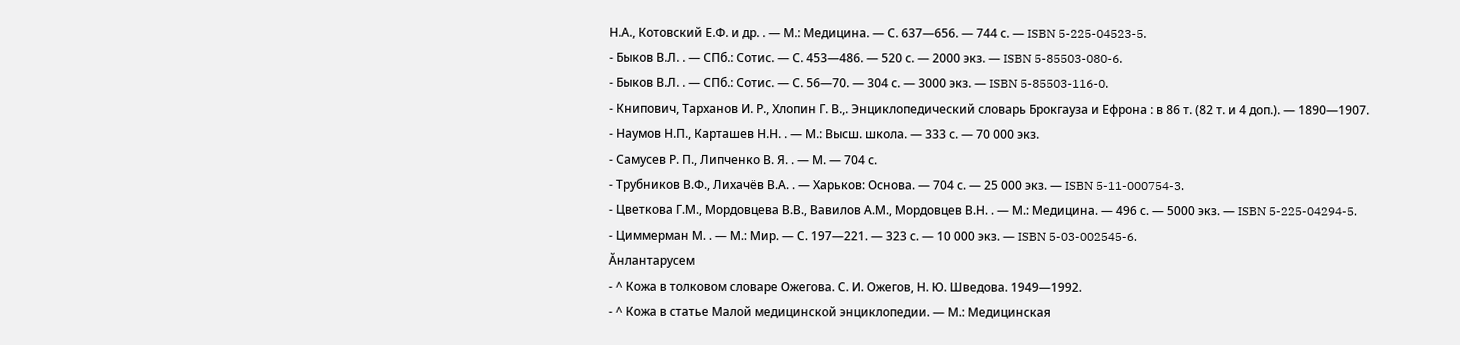Н.А., Котовский Е.Ф. и др. . — М.: Медицина. — С. 637—656. — 744 с. — ISBN 5-225-04523-5.
- Быков В.Л. . — СПб.: Сотис. — С. 453—486. — 520 с. — 2000 экз. — ISBN 5-85503-080-6.
- Быков В.Л. . — СПб.: Сотис. — С. 56—70. — 304 с. — 3000 экз. — ISBN 5-85503-116-0.
- Книпович, Тарханов И. Р., Хлопин Г. В.,. Энциклопедический словарь Брокгауза и Ефрона : в 86 т. (82 т. и 4 доп.). — 1890—1907.
- Наумов Н.П., Карташев Н.Н. . — М.: Высш. школа. — 333 с. — 70 000 экз.
- Самусев Р. П., Липченко В. Я. . — М. — 704 с.
- Трубников В.Ф., Лихачёв В.А. . — Харьков: Основа. — 704 с. — 25 000 экз. — ISBN 5-11-000754-3.
- Цветкова Г.М., Мордовцева В.В., Вавилов А.М., Мордовцев В.Н. . — М.: Медицина. — 496 с. — 5000 экз. — ISBN 5-225-04294-5.
- Циммерман М. . — М.: Мир. — С. 197—221. — 323 с. — 10 000 экз. — ISBN 5-03-002545-6.
Ӑнлантарусем
- ^ Кожа в толковом словаре Ожегова. С. И. Ожегов, Н. Ю. Шведова. 1949—1992.
- ^ Кожа в статье Малой медицинской энциклопедии. — М.: Медицинская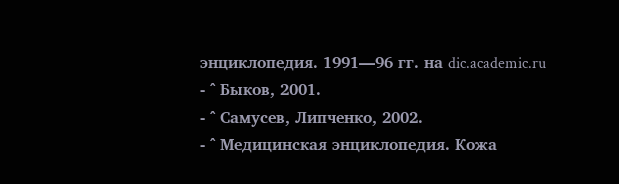энциклопедия. 1991—96 гг. на dic.academic.ru
- ^ Быков, 2001.
- ^ Самусев, Липченко, 2002.
- ^ Медицинская энциклопедия. Кожа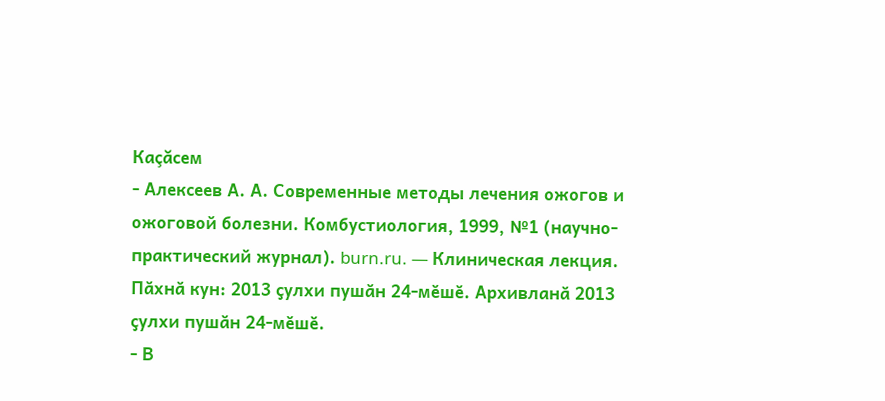Каçăсем
- Алексеев А. А. Современные методы лечения ожогов и ожоговой болезни. Комбустиология, 1999, №1 (научно-практический журнал). burn.ru. — Клиническая лекция. Пӑхнӑ кун: 2013 ҫулхи пушӑн 24-мӗшӗ. Архивланӑ 2013 ҫулхи пушӑн 24-мӗшӗ.
- В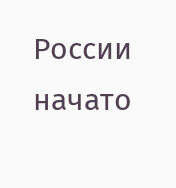России начато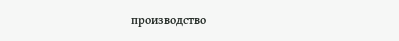производство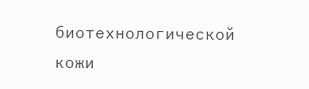биотехнологической кожи